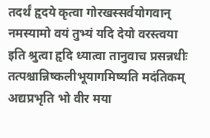तदर्थं हृदये कृत्वा गोरखस्सर्वयोगवान्
नमस्यामो वयं तुभ्यं यदि देयो वरस्त्वया
इति श्रुत्वा हृदि ध्यात्वा तानुवाच प्रसन्नधीः तत्पश्चान्निष्कलीभूयागमिष्यति मदंतिकम्
अद्यप्रभृति भो वीर मया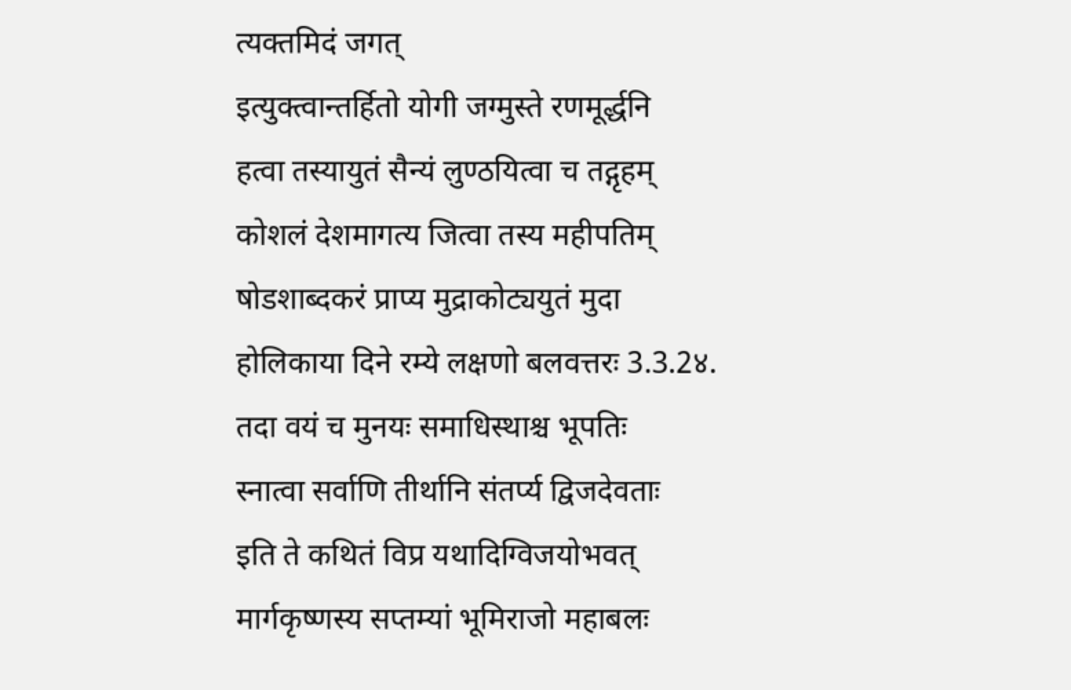त्यक्तमिदं जगत्
इत्युक्त्वान्तर्हितो योगी जग्मुस्ते रणमूर्द्धनि
हत्वा तस्यायुतं सैन्यं लुण्ठयित्वा च तद्गृहम्
कोशलं देशमागत्य जित्वा तस्य महीपतिम्
षोडशाब्दकरं प्राप्य मुद्राकोट्ययुतं मुदा
होलिकाया दिने रम्ये लक्षणो बलवत्तरः 3.3.2४.
तदा वयं च मुनयः समाधिस्थाश्च भूपतिः
स्नात्वा सर्वाणि तीर्थानि संतर्प्य द्विजदेवताः
इति ते कथितं विप्र यथादिग्विजयोभवत्
मार्गकृष्णस्य सप्तम्यां भूमिराजो महाबलः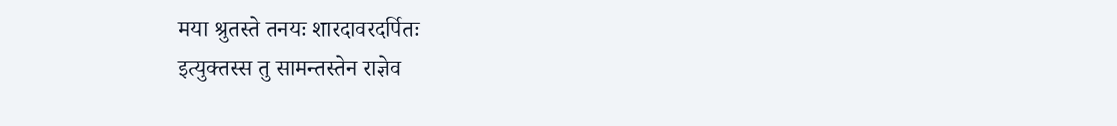मया श्रुतस्ते तनयः शारदावरदर्पितः
इत्युक्तस्स तु सामन्तस्तेन राज्ञेव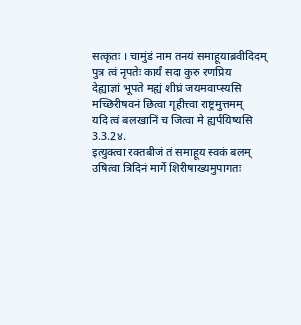सत्कृतः । चामुंडं नाम तनयं समाहूयाब्रवीदिदम्
पुत्र त्वं नृपतेः कार्यं सदा कुरु रणप्रिय
देह्याज्ञां भूपते मह्यं शीघ्रं जयमवाप्स्यसि
मच्छिरीषवनं छित्वा गृहीत्त्वा राष्ट्रमुत्तमम्
यदि त्वं बलखानिं च जित्वा मे ह्यर्पयिष्यसि 3.3.2४.
इत्युक्त्वा रक्तबीजं तं समाहूय स्वकं बलम्
उषित्वा त्रिदिनं मार्गे शिरीषाख्यमुपागतः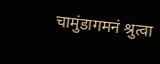चामुंडागमनं श्रुत्वा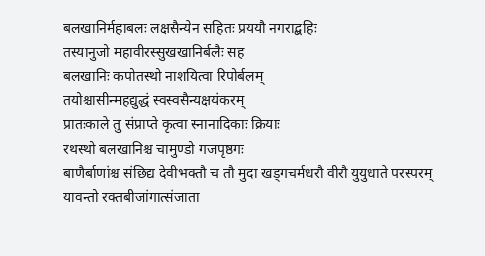बलखानिर्महाबलः लक्षसैन्येन सहितः प्रययौ नगराद्बहिः
तस्यानुजो महावीरस्सुखखानिर्बलैः सह
बलखानिः कपोतस्थो नाशयित्वा रिपोर्बलम्
तयोश्चासीन्महद्युद्धं स्वस्वसैन्यक्षयंकरम्
प्रातःकाले तु संप्राप्ते कृत्वा स्नानादिकाः क्रियाः
रथस्थो बलखानिश्च चामुण्डो गजपृष्ठगः
बाणैर्बाणांश्च संछिद्य देवीभक्तौ च तौ मुदा खड्गचर्मधरौ वीरौ युयुधाते परस्परम्
यावन्तो रक्तबीजांगात्संजाता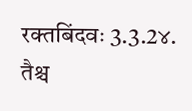रक्तबिंदवः 3.3.2४.
तैश्च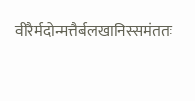वीरैर्मदोन्मत्तैर्बलखानिस्समंततः